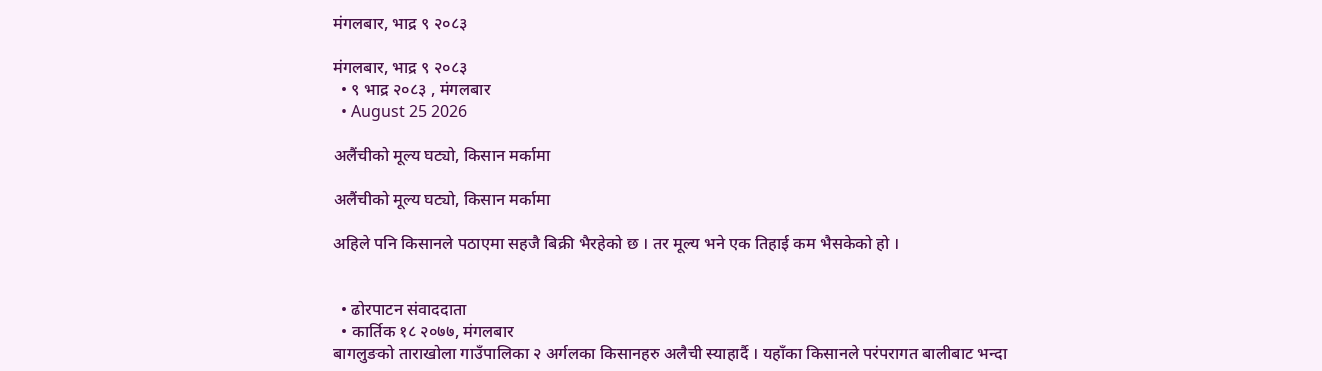मंगलबार, भाद्र ९ २०८३

मंगलबार, भाद्र ९ २०८३
  • ९ भाद्र २०८३ , मंगलबार
  • August 25 2026

अलैंचीको मूल्य घट्यो, किसान मर्कामा

अलैंचीको मूल्य घट्यो, किसान मर्कामा

अहिले पनि किसानले पठाएमा सहजै बिक्री भैरहेको छ । तर मूल्य भने एक तिहाई कम भैसकेको हो ।


  • ढोरपाटन संवाददाता
  • कार्तिक १८ २०७७, मंगलबार
बागलुङको ताराखोला गाउँपालिका २ अर्गलका किसानहरु अलैची स्याहार्दै । यहाँका किसानले परंपरागत बालीबाट भन्दा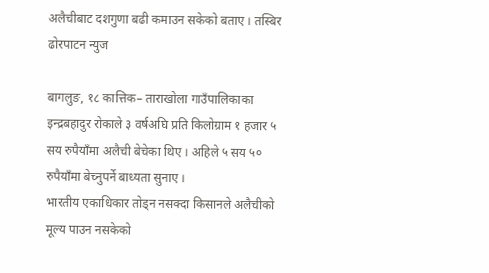अलैचीबाट दशगुणा बढी कमाउन सकेको बताए । तस्बिर ढोरपाटन न्युज

बागलुङ, १८ कात्तिक– ताराखोला गाउँपालिकाका इन्द्रबहादुर रोकाले ३ वर्षअघि प्रति किलोग्राम १ हजार ५ सय रुपैयाँमा अलैची बेचेका थिए । अहिले ५ सय ५० रुपैयाँमा बेच्नुपर्ने बाध्यता सुनाए ।
भारतीय एकाधिकार तोड्न नसक्दा किसानले अलैचीको मूल्य पाउन नसकेको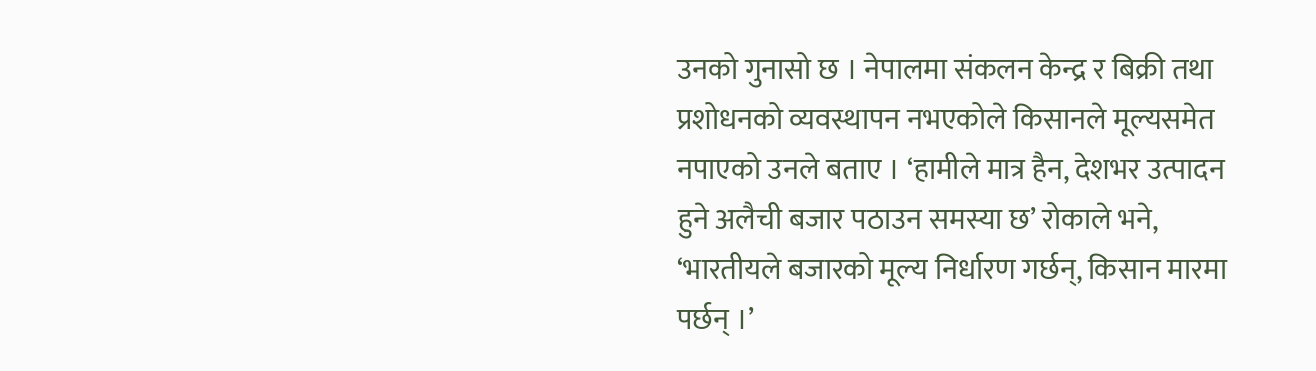उनको गुनासो छ । नेपालमा संकलन केन्द्र र बिक्री तथा प्रशोधनको व्यवस्थापन नभएकोले किसानले मूल्यसमेत नपाएको उनले बताए । ‘हामीले मात्र हैन, देशभर उत्पादन हुने अलैची बजार पठाउन समस्या छ’ रोकाले भने, ‘भारतीयले बजारको मूल्य निर्धारण गर्छन्, किसान मारमा पर्छन् ।’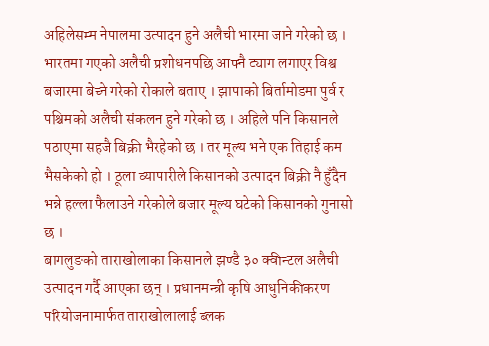अहिलेसम्म नेपालमा उत्पादन हुने अलैची भारमा जाने गरेको छ ।
भारतमा गएको अलैची प्रशोधनपछि आफ्नै ट्याग लगाएर विश्व बजारमा बेच्ने गरेको रोकाले बताए । झापाको बिर्तामोडमा पुर्व र पश्चिमको अलैची संकलन हुने गरेको छ । अहिले पनि किसानले पठाएमा सहजै बिक्री भैरहेको छ । तर मूल्य भने एक तिहाई कम भैसकेको हो । ठूला व्यापारीले किसानको उत्पादन बिक्री नै हुँदैन भन्ने हल्ला फैलाउने गरेकोले बजार मूल्य घटेको किसानको गुनासो छ ।
बागलुङको ताराखोलाका किसानले झण्डै ३० क्वीन्टल अलैची उत्पादन गर्दै आएका छन् । प्रधानमन्त्री कृषि आधुनिकीकरण परियोजनामार्फत ताराखोलालाई ब्लक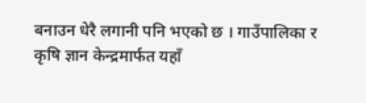बनाउन धेरै लगानी पनि भएको छ । गाउँपालिका र कृषि ज्ञान केन्द्रमार्फत यहाँ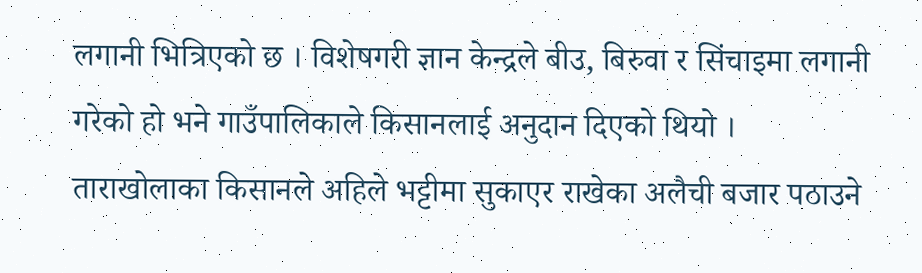लगानी भित्रिएको छ । विशेषगरी ज्ञान केन्द्रले बीउ, बिरुवा र सिंचाइमा लगानी गरेको हो भने गाउँपालिकाले किसानलाई अनुदान दिएको थियो ।
ताराखोलाका किसानले अहिले भट्टीमा सुकाएर राखेका अलैची बजार पठाउने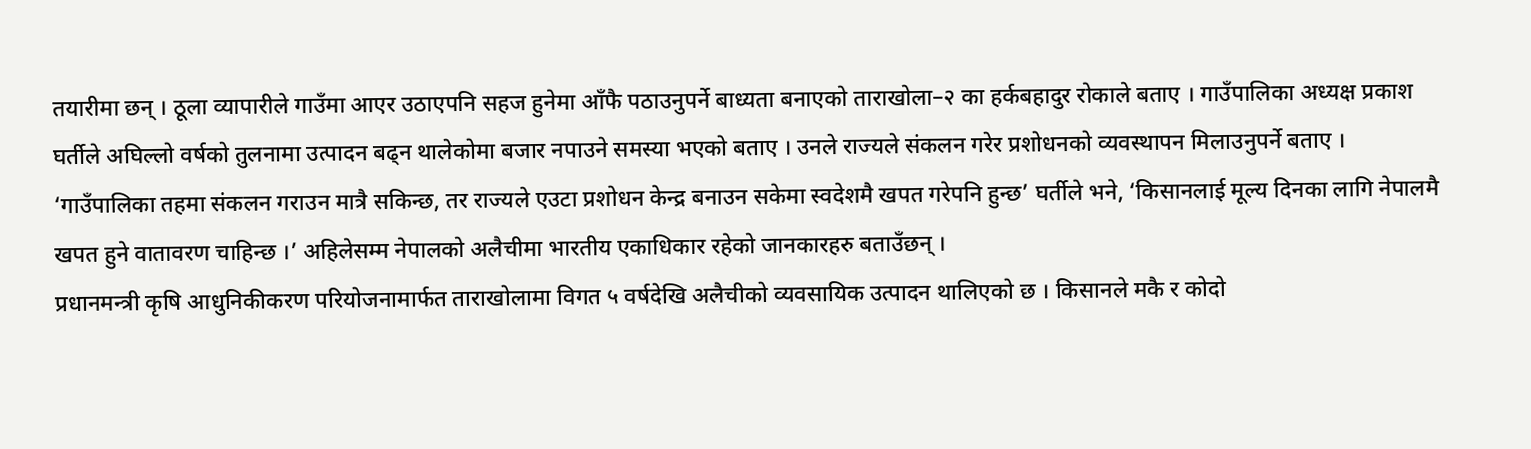तयारीमा छन् । ठूला व्यापारीले गाउँमा आएर उठाएपनि सहज हुनेमा आँफै पठाउनुपर्ने बाध्यता बनाएको ताराखोला–२ का हर्कबहादुर रोकाले बताए । गाउँपालिका अध्यक्ष प्रकाश घर्तीले अघिल्लो वर्षको तुलनामा उत्पादन बढ्न थालेकोमा बजार नपाउने समस्या भएको बताए । उनले राज्यले संकलन गरेर प्रशोधनको व्यवस्थापन मिलाउनुपर्ने बताए ।
‘गाउँपालिका तहमा संकलन गराउन मात्रै सकिन्छ, तर राज्यले एउटा प्रशोधन केन्द्र बनाउन सकेमा स्वदेशमै खपत गरेपनि हुन्छ’ घर्तीले भने, ‘किसानलाई मूल्य दिनका लागि नेपालमै खपत हुने वातावरण चाहिन्छ ।’ अहिलेसम्म नेपालको अलैचीमा भारतीय एकाधिकार रहेको जानकारहरु बताउँछन् ।
प्रधानमन्त्री कृषि आधुनिकीकरण परियोजनामार्फत ताराखोलामा विगत ५ वर्षदेखि अलैचीको व्यवसायिक उत्पादन थालिएको छ । किसानले मकै र कोदो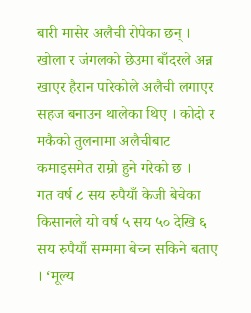बारी मासेर अलैची रोपेका छन् । खोला र जंगलको छेउमा बाँदरले अन्न खाएर हैरान पारेकोले अलैची लगाएर सहज बनाउन थालेका थिए । कोदो र मकैको तुलनामा अलैचीबाट कमाइसमेत राम्रो हुने गरेको छ ।
गत वर्ष ८ सय रुपैयाँ केजी बेचेका किसानले यो वर्ष ५ सय ५० देखि ६ सय रुपैयाँ सम्ममा बेच्न सकिने बताए । ‘मूल्य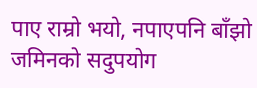पाए राम्रो भयो, नपाएपनि बाँझो जमिनको सदुपयोग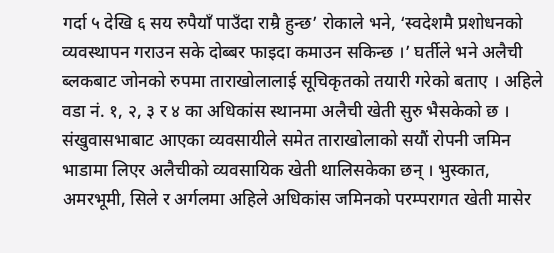गर्दा ५ देखि ६ सय रुपैयाँ पाउँदा राम्रै हुन्छ’ रोकाले भने, ‘स्वदेशमै प्रशोधनको व्यवस्थापन गराउन सके दोब्बर फाइदा कमाउन सकिन्छ ।’ घर्तीले भने अलैची ब्लकबाट जोनको रुपमा ताराखोलालाई सूचिकृतको तयारी गरेको बताए । अहिले वडा नं. १, २, ३ र ४ का अधिकांस स्थानमा अलैची खेती सुरु भैसकेको छ ।
संखुवासभाबाट आएका व्यवसायीले समेत ताराखोलाको सयौं रोपनी जमिन भाडामा लिएर अलैचीको व्यवसायिक खेती थालिसकेका छन् । भुस्कात, अमरभूमी, सिले र अर्गलमा अहिले अधिकांस जमिनको परम्परागत खेती मासेर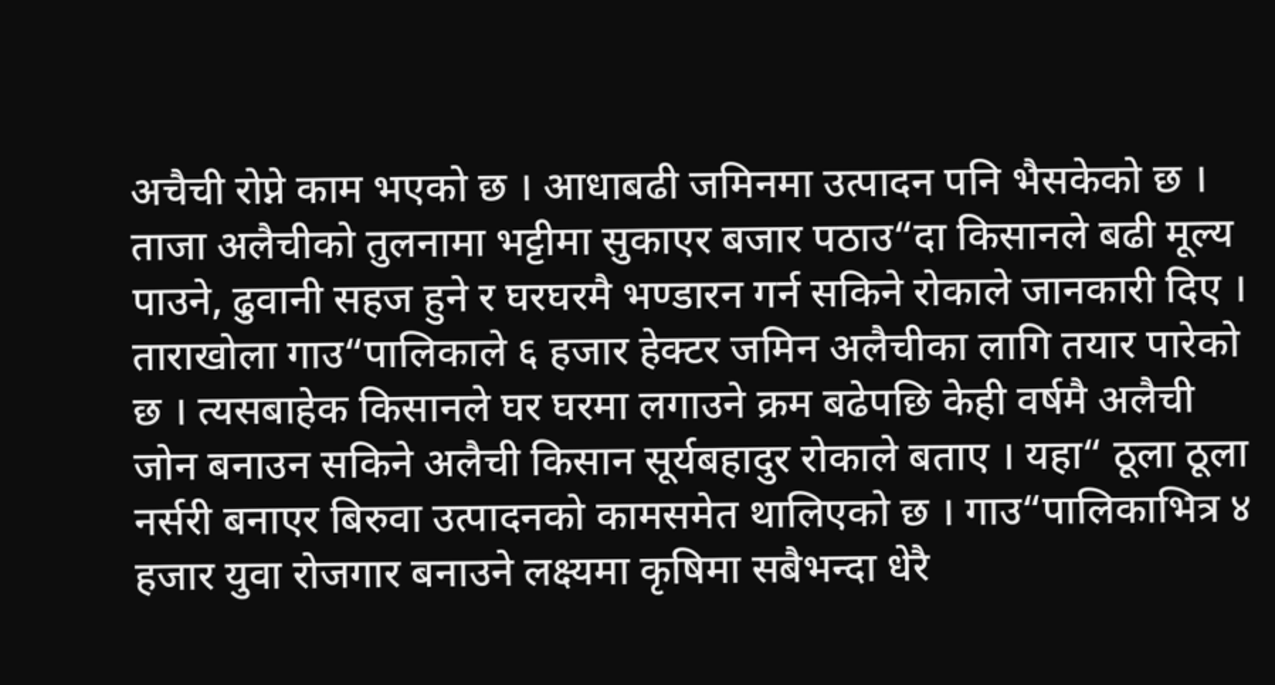अचैची रोप्ने काम भएको छ । आधाबढी जमिनमा उत्पादन पनि भैसकेको छ । ताजा अलैचीको तुलनामा भट्टीमा सुकाएर बजार पठाउ“दा किसानले बढी मूल्य पाउने, ढुवानी सहज हुने र घरघरमै भण्डारन गर्न सकिने रोकाले जानकारी दिए ।
ताराखोला गाउ“पालिकाले ६ हजार हेक्टर जमिन अलैचीका लागि तयार पारेको छ । त्यसबाहेक किसानले घर घरमा लगाउने क्रम बढेपछि केही वर्षमै अलैची जोन बनाउन सकिने अलैची किसान सूर्यबहादुर रोकाले बताए । यहा“ ठूला ठूला नर्सरी बनाएर बिरुवा उत्पादनको कामसमेत थालिएको छ । गाउ“पालिकाभित्र ४ हजार युवा रोजगार बनाउने लक्ष्यमा कृषिमा सबैभन्दा धेरै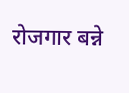रोजगार बन्ने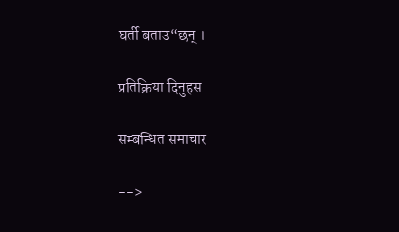घर्ती बताउ“छन् ।

प्रतिक्रिया दिनुहस

सम्बन्धित समाचार

-->